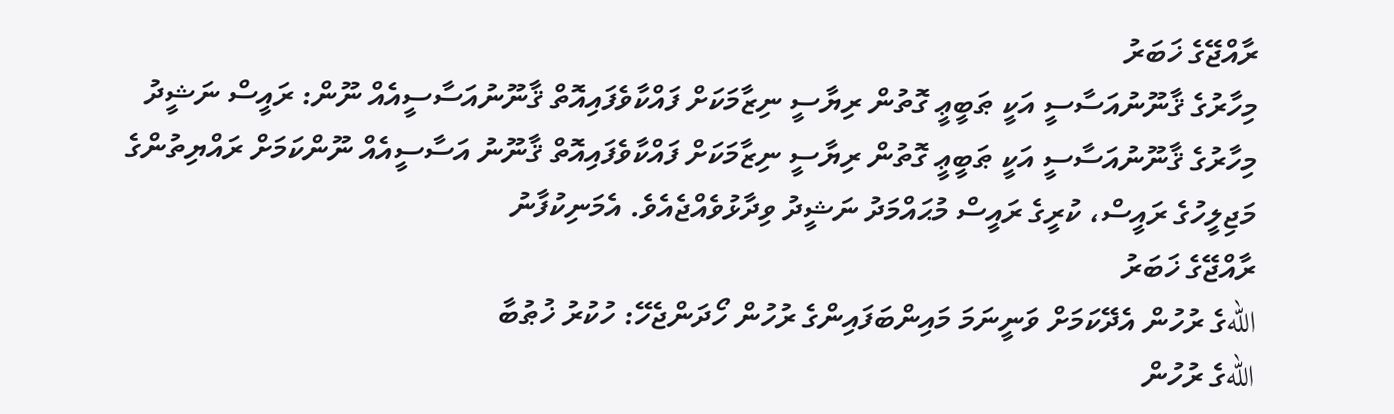ރާއްޖޭގެ ޚަބަރު
މިހާރުގެ ޤާނޫނުއަސާސީ އަކީ ޠަބީޢީ ގޮތުން ރިޔާސީ ނިޒާމަކަށް ފައްކާވެފައިއޮތް ޤާނޫނުއަސާސީއެއް ނޫން: ރައީސް ނަޝީދު
މިހާރުގެ ޤާނޫނުއަސާސީ އަކީ ޠަބީޢީ ގޮތުން ރިޔާސީ ނިޒާމަކަށް ފައްކާވެފައިއޮތް ޤާނޫނު އަސާސީއެއް ނޫންކަމަށް ރައްޔިތުންގެ މަޖިލީހުގެ ރައީސް، ކުރީގެ ރައީސް މުޙައްމަދު ނަޝީދު ވިދާޅުވެއްޖެއެވެ. އެމަނިކުފާނު
ރާއްޖޭގެ ޚަބަރު
اللهގެ ރުހުން އެދޭކަމަށް ވަނީނަމަ މައިންބަފައިންގެ ރުހުން ހޯދަންޖެހޭ: ހުކުރު ޚުޠުބާ
اللهގެ ރުހުން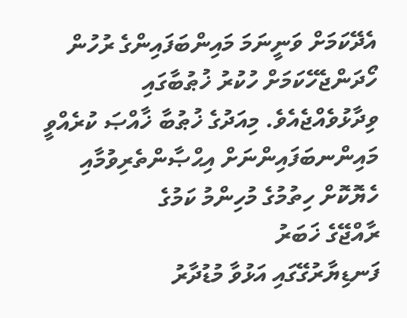އެދޭކަމަށް ވަނީނަމަ މައިންބަފައިންގެ ރުހުން ހޯދަންޖެހޭކަމަށް ހުކުރު ޚުޠުބާގައި ވިދާޅުވެއްޖެއެވެ. މިއަދުގެ ޚުޠުބާ ޚާއްޞަ ކުރެއްވީ މައިންނބަފައިންނަށް އިޙްޞާންތެރިވުމާއި ހެޔޮކޮށް ހިތުމުގެ މުހިންމު ކަމުގެ
ރާއްޖޭގެ ޚަބަރު
ފަނޑިޔާރުގޭގައި އަޅުވާ މުޑުދާރު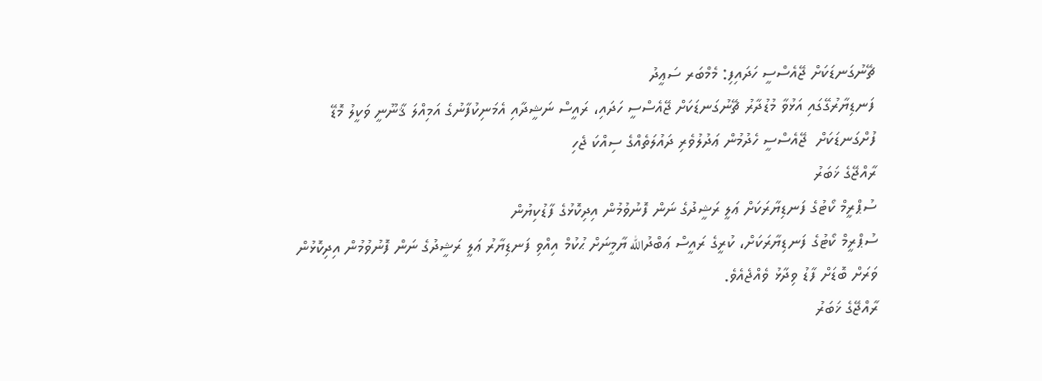ޗޭނުގަނޑަކަށް ޖޭއެސްސީ ހަދައިފި: މެމްބަރ ސަޢީދު
ފަނޑިޔާރުގޭގައި އަޅުވާ މުޑުދާރު ޗޭނުގަނޑަކަށް ޖޭއެސްސީ ހަދައި، ރައީސް ނަޝީދާއި އެމަނިކުފާނުގެ އަމިއްލަ ޤާނޫނީ ވަކީލު މޮޑޭ ފުށްގަނޑަކަށް  ޖޭއެސްސީ ހެދުމުން ޢަދުލުވެރި ދައުލަތެއްގެ ސިއްކަ ޖެހި
ރާއްޖޭގެ ޚަބަރު
ސުޕްރީމް ކޯޓުގެ ފަނޑިޔާރަކަށް ޢަލީ ރަޝީދުގެ ނަން ފޮނުވުމުން އިދިކޮޅުގެ ފާޑުކިޔުން
ސުޕްރީމް ކޯޓުގެ ފަނޑިޔާރަކަށް، ކުރީގެ ރައީސް ޢަބްދުالله ޔާމީނަށް ޙުކުމް އިއްވި ފަނޑިޔާރު ޢަލީ ރަޝީދުގެ ނަން ފޮނުވުމުން އިދިކޮޅުން ވަރަށް ބޮޑަށް ފާޑު ވިދާޅު ވެއްޖެއެވެ.
ރާއްޖޭގެ ޚަބަރު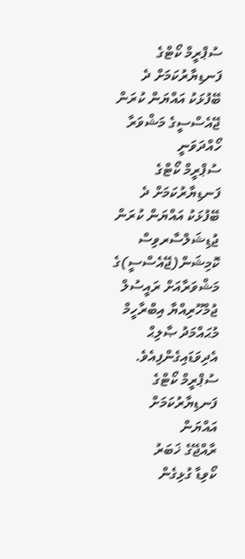ސުޕްރީމް ކޯޓްގެ ފަނޑިޔާރުކަމަށް ދެ ބޭފުޅަކު އައްޔަން ކުރަން ޖޭއެސްސީގެ މަޝްވަރާ ހޯއްދަވަނީ
ސުޕްރީމް ކޯޓްގެ ފަނޑިޔާރުކަމަށް ދެ ބޭފުޅަކު އައްޔަން ކުރަން ޖުޑިޝަލްސާރވިސް ކޮމިޝަން(ޖޭއެސްސީ)ގެ މަޝްވަރާއަށް ރައީސުލް ޖުމްހޫރިއްޔާ އިބްރާހީމް މުޙައްމަދު ޞާލިޙް އެދިވަޑައިގެންފިއެވެ. ސުޕްރީމް ކޯޓްގެ ފަނޑިޔާރުކަމަށް އައްޔަން
ރާއްޖޭގެ ޚަބަރު
ކޯވިޑާ ގުޅިގެން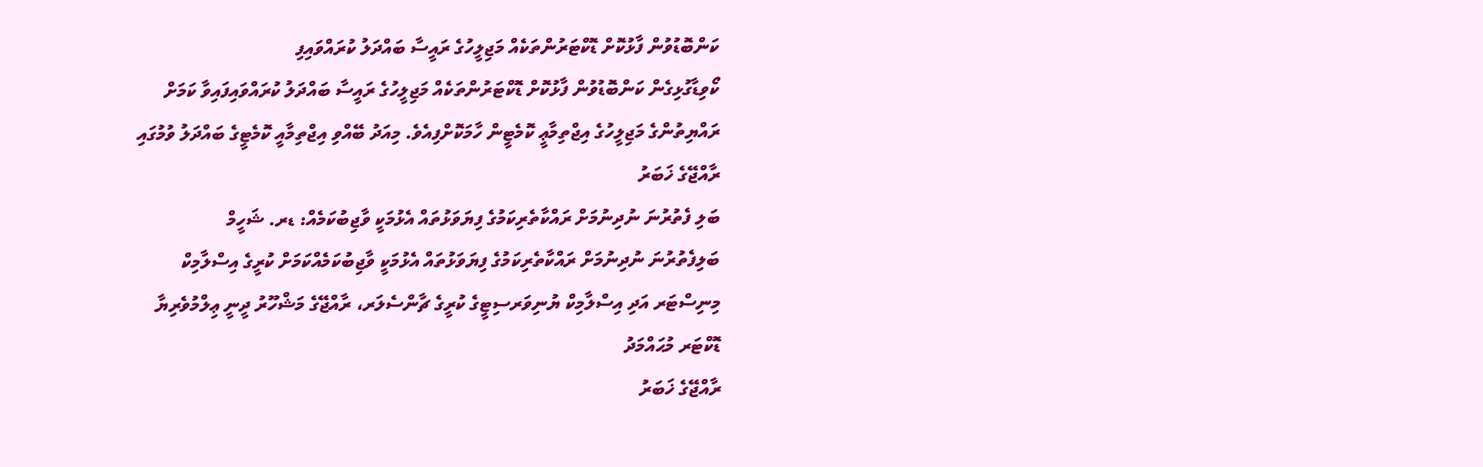ކަންބޮޑުވުން ފާޅުކޮށް ޑޮކްޓަރުންތަކެއް މަޖިލީހުގެ ރައީސާ ބައްދަލު ކުރައްވައިފި
ކޯވިޑާގުޅިގެން ކަންބޮޑުވުން ފާޅުކޮށް ޑޮކްޓަރުންތަކެއް މަޖިލީހުގެ ރައީސާ ބައްދަލު ކުރައްވައިފައިވާ ކަމަށް ރައްޔިތުންގެ މަޖިލީހުގެ އިޖްތިމާޢީ ކޮމެޓީން ހާމަކޮށްފިއެވެ. މިއަދު ބޭއްވި އިޖްތިމާއީ ކޮމެޓީގެ ބައްދަލު ވުމުގައި
ރާއްޖޭގެ ޚަބަރު
ބަލި ފެތުރުނަ ނުދިނުމަށް ރައްކާތެރިކަމުގެ ފިޔަވަޅުތައް އެޅުމަކީ ވާޖިބުކަމެއް: ޑރ. ޝަހީމް
ބަލިފެތުރުނަ ނުދިނުމަށް ރައްކާތެރިކަމުގެ ފިޔަވަޅުތައް އެޅުމަކީ ވާޖިބުކަމެއްކަމަށް ކުރީގެ އިސްލާމިކް މިނިސްޓަރ އަދި އިސްލާމިކް ޔުނިވަރސިޓީގެ ކުރީގެ ޗާންސެލަރ، ރާއްޖޭގެ މަޝްހޫރު ދީނީ ޢިލްމުވެރިޔާ ޑޮކްޓަރ މުޙައްމަދު
ރާއްޖޭގެ ޚަބަރު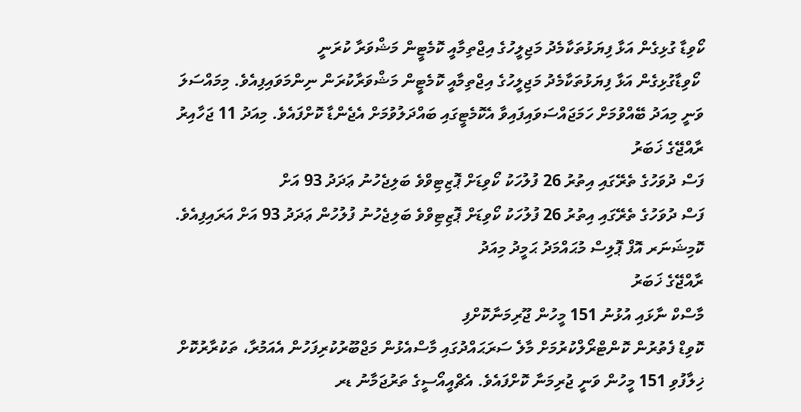ކޯވިޑާ ގުޅިގެން އަޅާ ފިޔަޅުތަކާމެދު މަޖިލީހުގެ އިޖްތިމާއީ ކޮމެޓީން މަޝްވަރާ ކުރަނީ
 ކޯވިޑާގުޅިގެން އަޅާ ފިޔަޅުތަކާމެދު މަޖިލީހުގެ އިޖްތިމާއީ ކޮމެޓީން މަޝްވަރާކުރަން ނިންމަވައިފިއެވެ. މިމައްސަލަ ވަނީ މިއަދު ބޭއްވުމަށް ހަމަޖައްސަވައިފައިވާ އެކޮމެޓީގައި ބައްދަލުވުމަށް އެޖެންޑާ ކޮށްފައެވެ. މިއަދު 11 ޖަހާއިރު
ރާއްޖޭގެ ޚަބަރު
ފަސް ދުވަހުގެ ތެރޭގައި އިތުރު 26 ފުލުހަކު ކޯވިޑަށް ޕޮޒިޓިވްވެ ބަލިޖެހުނު ޢަދަދު 93 އަށް
ފަސް ދުވަހުގެ ތެރޭގައި އިތުރު 26 ފުލުހަކު ކޯވިޑަށް ޕޮޒިޓިވްވެ ބަލިޖެހުނު ފުލުހުން ޢަދަދު 93 އަށް އަރައިފިއެވެ. ކޮމިޝަނަރ އޮފް ޕޮލިސް މުޙައްމަދު ޙަމީދު މިއަދު
ރާއްޖޭގެ ޚަބަރު
މާސްކް ނާޅައި އުޅުނު 151 މީހުން ޖޫރިމަނާކޮށްފި
ކޮވިޑް ފެތުރުން ކޮންޓްރޯލްކުރުމަށް މާލެ ސަރަޙައްދުގައި މާސްއެޅުން މަޖްބޫރުކުރިފަހުން އެއަމުރާ، ތަކުރާރުކޮށް ޚިލާފުވި 151 މީހުން ވަނީ ޖުރިމަނާ ކޮށްފައެވެ. އެޗްއީއޯސީގެ ތަރުޖަމާނު ޑރ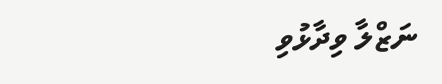ނަޒްލާ ވިދާޅުވި